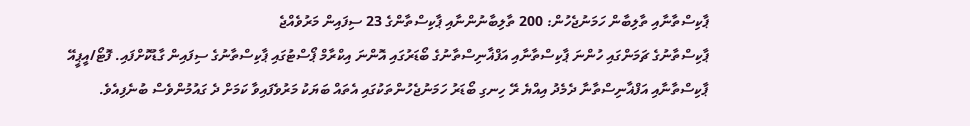ޕާކިސްތާނާއި ތާލިބާން ހަމަނުޖެހުން: 200 ތާލިބާނުންނާއި ޕާކިސްތާންގެ 23 ސިފައިން މަރުވެއްޖެ
ޕާކިސްތާނުގެ ޗަމަންގައި ހުންނަ ޕާކިސްތާނާއި އަފްޣާނިސްތާނުގެ ބޯޑަރުގައި އޮންނަ އިކްރާމް ޕޯސްޓުގައި ޕާކިސްތާނުގެ ސިފައިން ގާޑުކޮށްފައި. ފޮޓޯ/އީޕީއޭ
ޕާކިސްތާނާއި އަފްޣާނިސްތާނާ ދެމެދު އިއްޔެ ރޭ ހިނގި ބޯޑަރު ހަމަނުޖެހުންތަކުގައި އެތައް ބަޔަކު މަރުވެފައިވާ ކަމަށް ދެ ގައުމުންވެސް ބުނެފިއެވެ.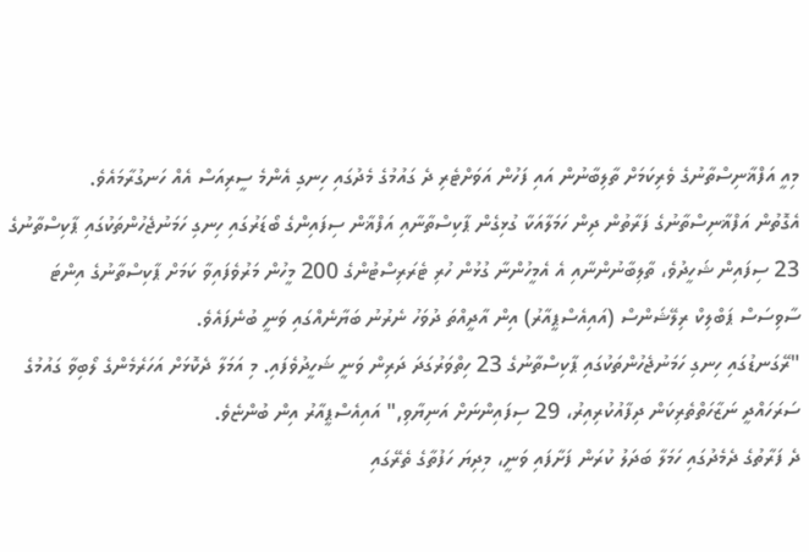މިއީ އަފްޣާނިސްތާނުގެ ވެރިކަމަށް ތާލިބާނުން އައި ފަހުން އަވަށްޓެރި ދެ ގައުމުގެ މެދުގައި ހިނގި އެންމެ ސީރިއަސް އެއް ހަނގުރާމައެވެ.
އެގޮތުން އަފްޣާނިސްތާނުގެ ފަރާތުން ދިން ހަމަލާއަކާ ގުޅިގެން ޕާކިސްތާނާއި އަފްޣާން ސިފައިންގެ ބޯޑަރުގައި ހިނގި ހަމަނުޖެހުންތަކުގައި ޕާކިސްތާނުގެ 23 ސިފައިން ޝަހީދުވެ، ތާލިބާނުންނާއި އެ އެމީހުންނާ ގުޅުން ހުރި ޓެރަރިސްޓުންގެ 200 މީހުން މަރުވެފައިވާ ކަމަށް ޕާކިސްތާނުގެ އިންޓަ ސާވިސަސް ޕަބްލިކް ރިލޭޝަންސް (އައިއެސްޕީއާރު) އިން އާދީއްތަ ދުވަހު ނެރުނު ބަޔާނެއްގައި ވަނީ ބުނެފައެވެ.
"ރޭގަނޑުގައި ހިނގި ހަމަނުޖެހުންތަކުގައި ޕާކިސްތާނުގެ 23 ހިތްވަރުގަދަ ދަރިން ވަނީ ޝަހީދުވެފައި. މި އަމަލާ ދެކޮޅަށް އަހަރެމެންގެ ލޯބިވާ ގައުމުގެ ސަރަހައްދީ ނަޒާހަތްތެރިކަން ދިފާއުކުރިއިރު، 29 ސިފައިންނަށް އަނިޔާވި," އައިއެސްޕީއާރު އިން ބުންޏެވެ.
ދެ ފަރާތުގެ ދެމެދުގައި ހަމަލާ ބަދަލު ކުރަން ފަށާފައި ވަނީ، މިދިޔަ ހަފުތާގެ ތެރޭގައި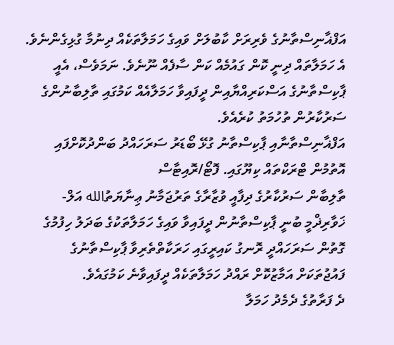އަފްޣާނިސްތާނުގެ ވެރިރަށް ކާބުލަށް ވައިގެ ހަމަލާތަކެއް ދިނުމާ ގުޅިގެންނެވެ. އެ ހަމަލާތައް ދިނީ ކޮން ގައުމެއް ކަން ސާފެއް ނޫނެވެ. ނަމަވެސް، އެއީ ޕާކިސްތާނުގެ އަސްކަރިއްޔާއިން ދީފައިވާ ހަމަލާއެއް ކަމުގައި ތާލިބާނުންގެ ސަރުކާރުން ތުހުމަތު ކުރެއެވެ.
އަފްޣާނިސްތާނާއި ޕާކިސްތާނު ގުޅޭ ބޯޑަރު ސަރަހައްދު ބަންދުކޮށްފައި އޮތުމުން ޓްރަކްތައް ކިޔޫގައި. ފޮޓޯ/ރޮއިޓާސް
ތާލިބާން ސަރުކާރުގެ ދިފާއީ ވުޒާރާގެ ތަރުޖަމާނު ޢިނާޔަތުالله އަލް-ޚަވާރިޛްމީ ބުނީ ޕާކިސްތާނުން ދީފައިވާ ވައިގެ ހަމަލާތަކުގެ ބަދަލު ހިފުމުގެ ގޮތުން ސަރަހައްދީ ރޮނގު ކައިރީގައި ހަރަކާތްތެރިވާ ޕާކިސްތާނުގެ ފައުޖުތަކަށް އަމާޒުކޮށް ރައްދު ހަމަލާތަކެއް ދީފައިވާނެ ކަމުގައެވެ.
ދެ ފަރާތުގެ ދެމެދު ހަމަލާ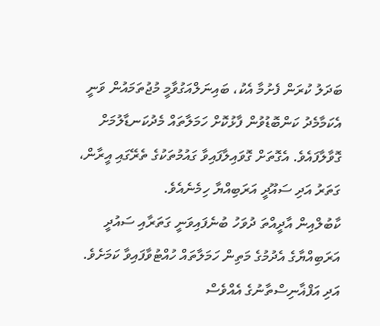ބަދަލު ކުރަން ފެށުމާ އެކު، ބައިނަލްއަގުވާމީ މުޖުތަމައުން ވަނީ އެކަމާމެދު ކަންބޮޑުވުން ފާޅުކޮށް ހަމަލާތައް މެދުކަނޑާލުމަށް ގޮވާލާފައެވެ. އެގޮތަށް ގޮވައިލާފައިވާ ގައުމުތަކުގެ ތެރޭގައި އީރާން، ގަތަރު އަދި ސައޫދީ އަރަބިއްޔާ ހިމެނެއެވެ.
ކާބުލްއިން އާދީއްތަ ދުވަހު ބުނެފައިވަނީ ގަތަރާއި ސައުދީ އަރަބިއްޔާގެ އެދުމުގެ މަތިން ހަމަލާތައް ހުއްޓުވާފައިވާ ކަމަށެވެ. އަދި އަފްޣާނިސްތާނުގެ އެއްވެސް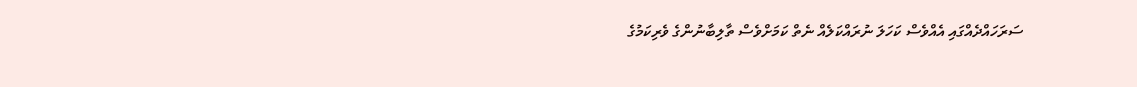ސަރަހައްދެއްގައި އެއްވެސް ކަހަލަ ނުރައްކަލެއް ނެތް ކަމަށްވެސް ތާލިބާނުންގެ ވެރިކަމުގެ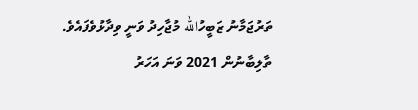ތަރުޖަމާނު ޒަބީހުالله މުޖާހިދު ވަނީ ވިދާޅުވެފައެވެ.
ތާލިބާނުން 2021 ވަނަ އަހަރު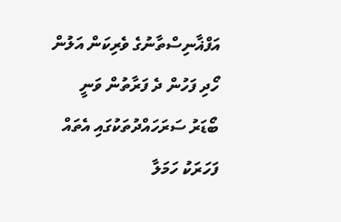އަފްޣާނިސްތާނުގެ ވެރިކަން އަލުން ހޯދި ފަހުން ދެ ފަރާތުން ވަނީ ބޯޑަރު ސަރަހައްދުތަކުގައި އެތައް ފަހަރަކު ހަމަލާ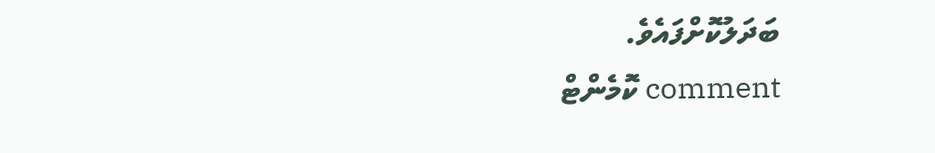ބަދަލުކޮށްފައެވެ.
comment ކޮމެންޓް